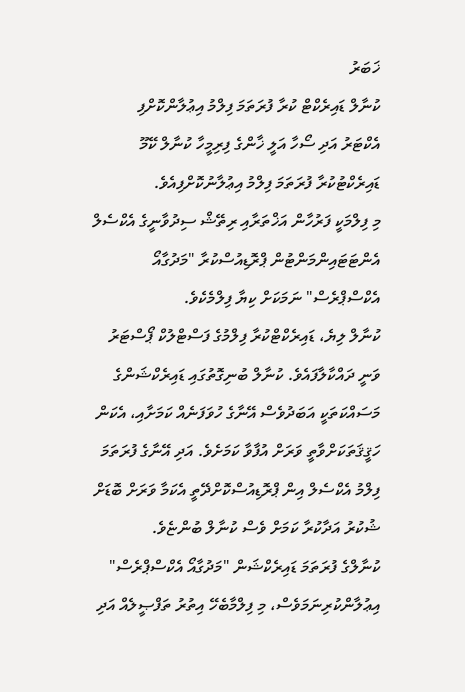ޚަބަރު
ކުނާލް ޑައިރެކްޓް ކުރާ ފުރަތަމަ ފިލްމު އިޢުލާންކޮށްފި
އެކްޓަރު އަދި ސޯހާ އަލީ ޚާންގެ ފިރިމީހާ ކުނާލް ކޭމޫ ޑައިރެކްޓުކުރާ ފުރަތަމަ ފިލްމު އިޢުލާނުކޮށްފިއެވެ.
މި ފިލްމަކީ ފަރުހާން އަޚްތަރާއި ރިތޭޝް ސިދުވާނީގެ އެކްސެލް އެންޓަޓައިންމަންޓުން ޕްރޮޑިއުސްކުރާ "މަދުގާއޯ އެކްސްޕްރެސް" ނަމަކަށް ކިޔާ ފިލްމެކެވެ.
ކުނާލް ލިޔެ، ޑައިރެކްޓްކުރާ ފިލްމުގެ ފަސްޓްލުކް ޕޯސްޓަރު ވަނީ ދައްކާލާފައެވެ. ކުނާލް ބުނިގޮތުގައި ޑައިރެކްޝަންގެ މަސައްކަތަކީ އަބަދުވެސް އޭނާގެ ހުވަފަނެއް ކަމަށާއި، އެކަން ހަޤީޤަތަކަށްވާތީ ވަރަށް އުފާވާ ކަމަށެވެ. އަދި އޭނާގެ ފުރަތަމަ ފިލްމު އެކްސެލް އިން ޕްރޮޑިއުސްކޮށްދޭތީ އެކަމާ ވަރަށް ބޮޑަށް ޝުކުރު އަދާކުރާ ކަމަށް ވެސް ކުނާލް ބުންޏެވެ.
ކުނާލްގެ ފުރަތަމަ ޑައިރެކްޝަން "މަދުގާއޯ އެކްސްޕްރެސް" އިޢުލާންކުރިނަމަވެސް، މި ފިލްމާބެހޭ އިތުރު ތަފްޞީލެއް އަދި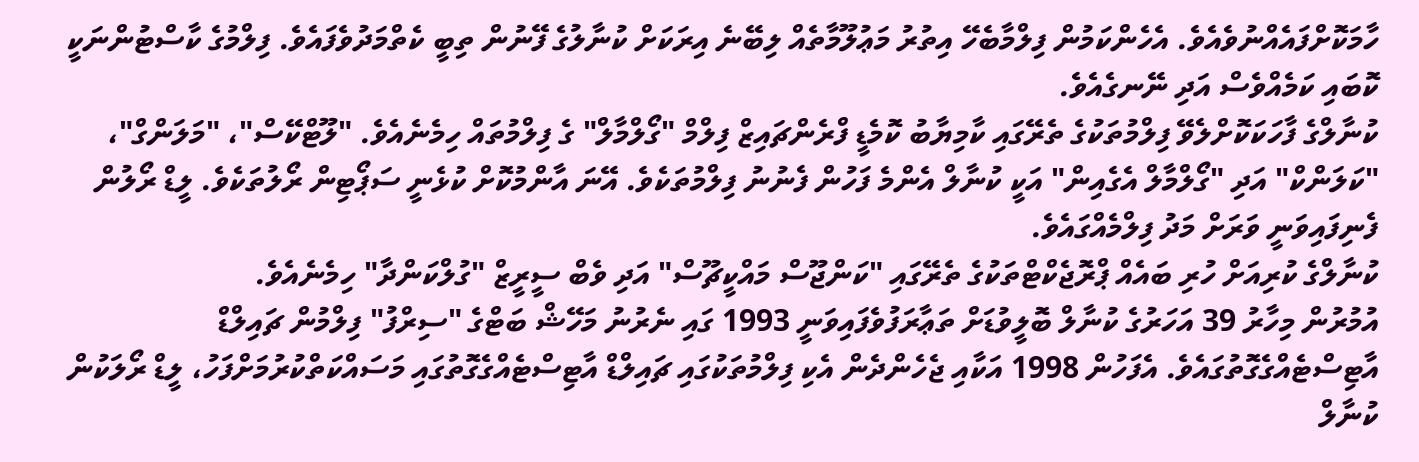ހާމަކޮށްފައެއްނުވެއެވެ. އެހެންކަމުން ފިލްމާބެހޭ އިތުރު މަޢުލޫމާތެއް ލިބޭނެ އިރަކަށް ކުނާލުގެ ފޭނުން ތިބީ ކެތްމަދުވެފައެވެ. ފިލްމުގެ ކާސްޓުންނަކީ ކޮބައި ކަމެއްވެސް އަދި ނޭނގެއެވެ.
ކުނާލްގެ ފާހަކަކޮށްލެވޭ ފިލްމުތަކުގެ ތެރޭގައި ކާމިޔާބު ކޮމެޑީ ފްރެންޗައިޒް ފިލްމް "ގޯލްމާލް" ގެ ފިލްމުތައް ހިމެނެއެވެ. "ލޫޓްކޭސް"، "މަލަންގް"، "ކަލަންކް" އަދި "ގޯލްމާލް އެގެއިން" އަކީ ކުނާލް އެންމެ ފަހުން ފެނުނު ފިލްމުތަކެވެ. އޭނަ އާންމުކޮށް ކުޅެނީ ސަޕޯޓިން ރޯލުތަކެވެ. ލީޑް ރޯލުން ފެނިފައިވަނީ ވަރަށް މަދު ފިލްމެއްގައެވެ.
ކުނާލްގެ ކުރިއަށް ހުރި ބައެއް ޕްރޮޖެކްޓްތަކުގެ ތެރޭގައި "ކަންޖޫސް މައްކީޗޫސް" އަދި ވެބް ސީރީޒް "ގުލްކަންދާ" ހިމެނެއެވެ.
އުމުރުން މިހާރު 39 އަހަރުގެ ކުނާލް ބޮލީވުޑަށް ތަޢާރަފުވެފައިވަނީ 1993 ގައި ނެރުނު މަހޭޝް ބަޓްގެ "ސިރްފު" ފިލްމުން ޗައިލްޑް އާޓިސްޓެއްގެގޮތުގައެވެ. އެފަހުން 1998 އަކާއި ޖެހެންދެން އެކި ފިލްމުތަކުގައި ޗައިލްޑް އާޓިސްޓެއްގެގޮތުގައި މަސައްކަތްކުރުމަށްފަހު، ލީޑް ރޯލަކުން ކުނާލް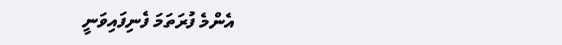އެންމެ ފުރަތަމަ ފެނިފައިވަނީ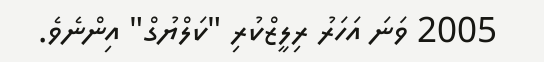2005 ވަނަ އަހަރު ރިލީޒްކުރި "ކަލްޔުގް" އިންނެވެ.